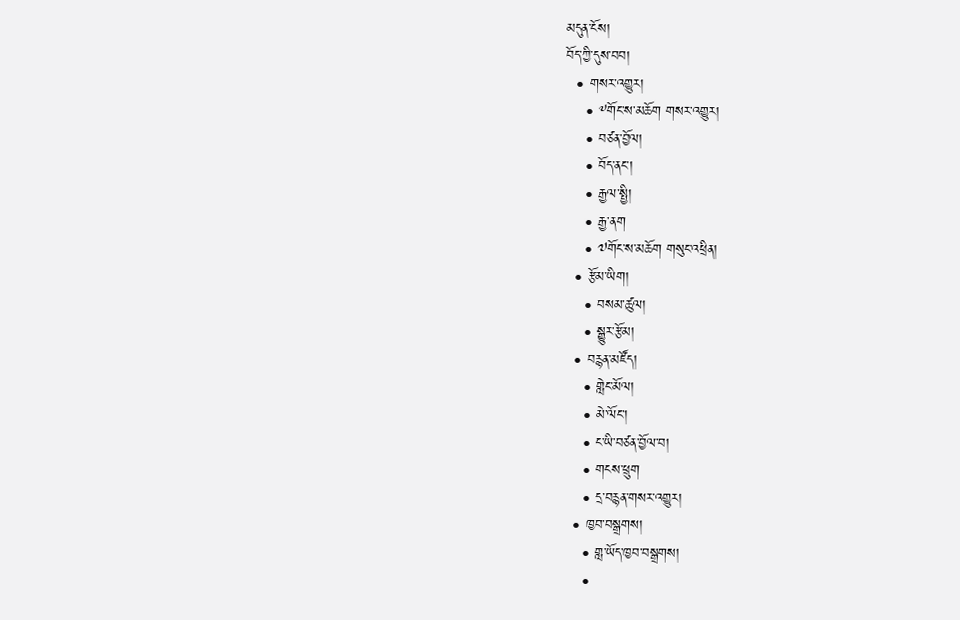མདུན་ངོས།
བོད་ཀྱི་དུས་བབ།
  • གསར་འགྱུར།
    • ༸གོང་ས་མཆོག གསར་འགྱུར།
    • བཙན་བྱོལ།
    • བོད་ནང་།
    • རྒྱལ་སྤྱི།
    • རྒྱ་ནག
    • ༧གོང་ས་མཆོག གསུང་འཕྲིན།
  • རྩོམ་ཡིག།
    • བསམ་ཚུལ།
    • སྒྱུར་རྩོམ།
  • བརྙན་མཛོད།
    • གླེང་མོལ།
    • མེ་ལོང་།
    • ང་ཡི་བཙན་བྱོལ་བ།
    • གངས་ཕྲུག
    • དྲ་བརྙན་གསར་འགྱུར།
  • ཁྱབ་བསྒྲགས།
    • གླ་ཡོད་ཁྱབ་བསྒྲགས།
    •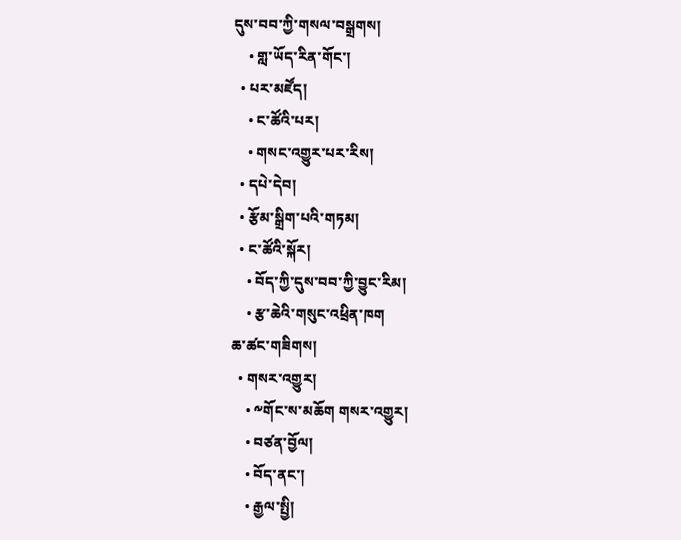དུས་བབ་ཀྱི་གསལ་བསྒྲགས།
    • གླ་ཡོད་རིན་གོང་།
  • པར་མཛོད།
    • ང་ཚོའི་པར།
    • གསང་འགྱུར་པར་རིས།
  • དཔེ་དེབ།
  • རྩོམ་སྒྲིག་པའི་གཏམ།
  • ང་ཚོའི་སྐོར།
    • བོད་ཀྱི་དུས་བབ་ཀྱི་བྱུང་རིམ།
    • རྩ་ཆེའི་གསུང་འཕྲིན་ཁག
ཆ་ཚང་གཟིགས།
  • གསར་འགྱུར།
    • ༸གོང་ས་མཆོག གསར་འགྱུར།
    • བཙན་བྱོལ།
    • བོད་ནང་།
    • རྒྱལ་སྤྱི།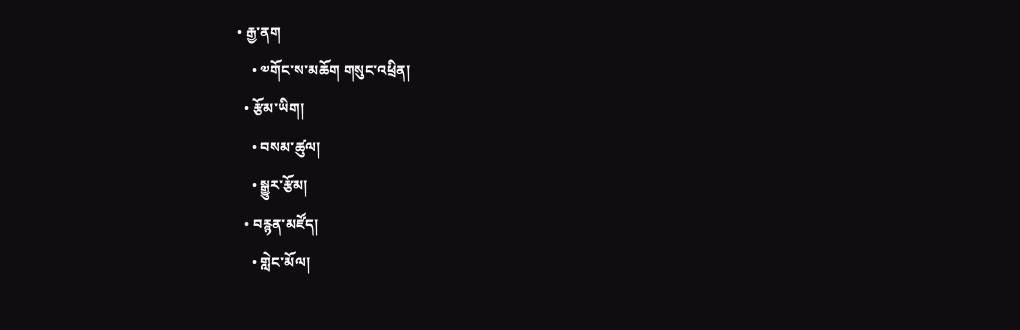• རྒྱ་ནག
    • ༧གོང་ས་མཆོག གསུང་འཕྲིན།
  • རྩོམ་ཡིག།
    • བསམ་ཚུལ།
    • སྒྱུར་རྩོམ།
  • བརྙན་མཛོད།
    • གླེང་མོལ།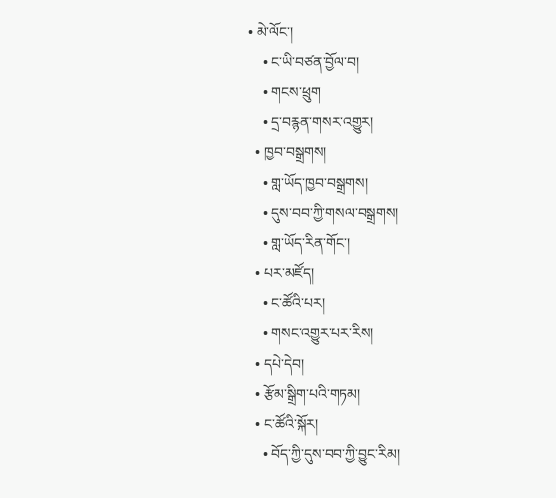• མེ་ལོང་།
    • ང་ཡི་བཙན་བྱོལ་བ།
    • གངས་ཕྲུག
    • དྲ་བརྙན་གསར་འགྱུར།
  • ཁྱབ་བསྒྲགས།
    • གླ་ཡོད་ཁྱབ་བསྒྲགས།
    • དུས་བབ་ཀྱི་གསལ་བསྒྲགས།
    • གླ་ཡོད་རིན་གོང་།
  • པར་མཛོད།
    • ང་ཚོའི་པར།
    • གསང་འགྱུར་པར་རིས།
  • དཔེ་དེབ།
  • རྩོམ་སྒྲིག་པའི་གཏམ།
  • ང་ཚོའི་སྐོར།
    • བོད་ཀྱི་དུས་བབ་ཀྱི་བྱུང་རིམ།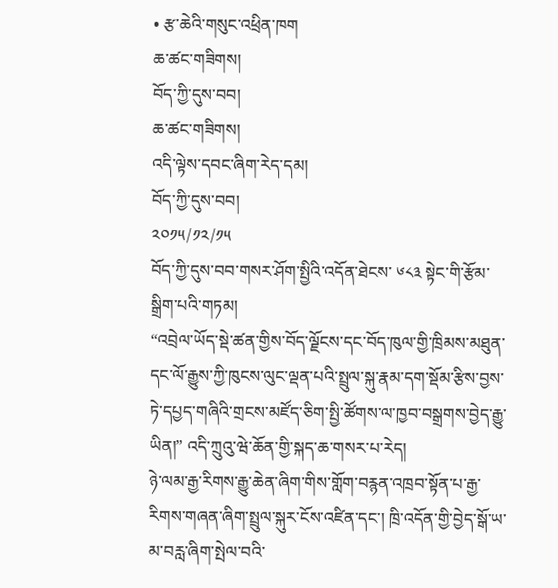• རྩ་ཆེའི་གསུང་འཕྲིན་ཁག
ཆ་ཚང་གཟིགས།
བོད་ཀྱི་དུས་བབ།
ཆ་ཚང་གཟིགས།
འདི་ལྟེས་དབང་ཞིག་རེད་དམ།
བོད་ཀྱི་དུས་བབ།
༢༠༡༥/༡༢/༡༥
བོད་ཀྱི་དུས་བབ་གསར་ཤོག་སྤྱིའི་འདོན་ཐེངས་ ༦༨༣ སྟེང་གི་རྩོམ་སྒྲིག་པའི་གཏམ།
“འབྲེལ་ཡོད་སྡེ་ཚན་གྱིས་བོད་ལྗོངས་དང་བོད་ཁུལ་གྱི་ཁྲིམས་མཐུན་དང་ལོ་རྒྱུས་ཀྱི་ཁུངས་ལུང་ལྡན་པའི་སྤྲུལ་སྐུ་རྣམ་དག་སྡོམ་རྩིས་བྱས་ཏེ་དཔྱད་གཞིའི་གྲངས་མཛོད་ཅིག་སྤྱི་ཚོགས་ལ་ཁྱབ་བསྒྲགས་བྱེད་རྒྱུ་ཡིན།” འདི་ཀྲུའུ་ཝེ་ཆོན་གྱི་སྐད་ཆ་གསར་པ་རེད།
ཉེ་ལམ་རྒྱ་རིགས་རྒྱུ་ཆེན་ཞིག་གིས་གློག་བརྙན་འཁྲབ་སྟོན་པ་རྒྱ་རིགས་གཞན་ཞིག་སྤྲུལ་སྐུར་ངོས་འཛིན་དང་། ཁྲི་འདོན་གྱི་བྱེད་སྒོ་ཡ་མ་བརླ་ཞིག་སྤེལ་བའི་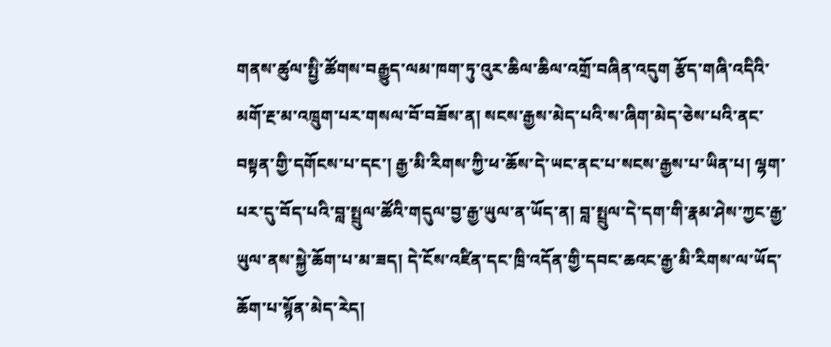གནས་ཚུལ་སྤྱི་ཚོགས་བརྒྱུད་ལམ་ཁག་ཏུ་འུར་ཆིལ་ཆིལ་འགྲོ་བཞིན་འདུག རྩོད་གཞི་འདིའི་མགོ་རྔ་མ་འཁྲུག་པར་གསལ་བོ་བཟོས་ན། སངས་རྒྱས་མེད་པའི་ས་ཞིག་མེད་ཅེས་པའི་ནང་བསྟན་གྱི་དགོངས་པ་དང་། རྒྱ་མི་རིགས་ཀྱི་ཕ་ཆོས་དེ་ཡང་ནང་པ་སངས་རྒྱས་པ་ཡིན་པ། ལྷག་པར་དུ་བོད་པའི་བླ་སྤྲུལ་ཚོའི་གདུལ་བྱ་རྒྱ་ཡུལ་ན་ཡོད་ན། བླ་སྤྲུལ་དེ་དག་གི་རྣམ་ཤེས་ཀྱང་རྒྱ་ཡུལ་ནས་སྐྱེ་ཆོག་པ་མ་ཟད། དེ་ངོས་འཛིན་དང་ཁྲི་འདོན་གྱི་དབང་ཆའང་རྒྱ་མི་རིགས་ལ་ཡོད་ཆོག་པ་སྙོན་མེད་རེད།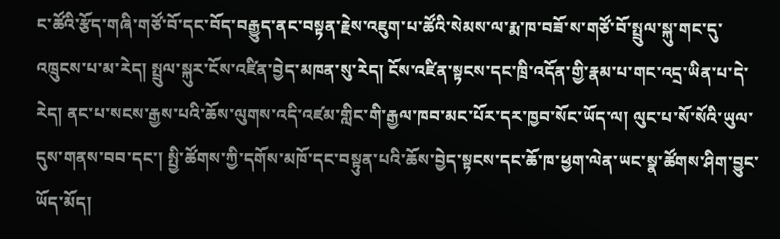ང་ཚོའི་རྩོད་གཞི་གཙོ་བོ་དང་བོད་བརྒྱུད་ནང་བསྟན་རྗེས་འཇུག་པ་ཚོའི་སེམས་ལ་རྨ་ཁ་བཟོ་ས་གཙོ་བོ་སྤྲུལ་སྐུ་གང་དུ་འཁྲུངས་པ་མ་རེད། སྤྲུལ་སྐུར་ངོས་འཛིན་བྱེད་མཁན་སུ་རེད། ངོས་འཛིན་སྟངས་དང་ཁྲི་འདོན་གྱི་རྣམ་པ་གང་འདྲ་ཡིན་པ་དེ་རེད། ནང་པ་སངས་རྒྱས་པའི་ཆོས་ལུགས་འདི་འཛམ་གླིང་གི་རྒྱལ་ཁབ་མང་པོར་དར་ཁྱབ་སོང་ཡོད་ལ། ལུང་པ་སོ་སོའི་ཡུལ་དུས་གནས་བབ་དང་། སྤྱི་ཚོགས་ཀྱི་དགོས་མཁོ་དང་བསྟུན་པའི་ཆོས་བྱེད་སྟངས་དང་ཆོ་ཁ་ཕྱག་ལེན་ཡང་སྣ་ཚོགས་ཤིག་བྱུང་ཡོད་མོད།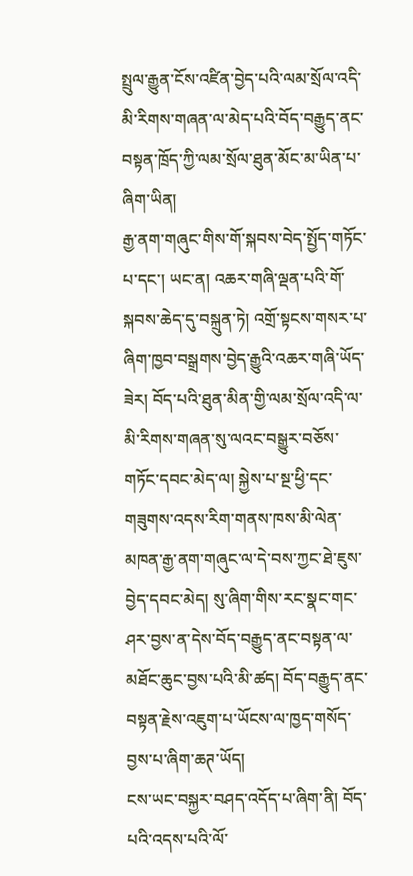སྤྲུལ་རྒྱུན་ངོས་འཛིན་བྱེད་པའི་ལམ་སྲོལ་འདི་མི་རིགས་གཞན་ལ་མེད་པའི་བོད་བརྒྱུད་ནང་བསྟན་ཁྲོད་ཀྱི་ལམ་སྲོལ་ཐུན་མོང་མ་ཡིན་པ་ཞིག་ཡིན།
རྒྱ་ནག་གཞུང་གིས་གོ་སྐབས་བེད་སྤྱོད་གཏོང་པ་དང་། ཡང་ན། འཆར་གཞི་ལྡན་པའི་གོ་སྐབས་ཆེད་དུ་བསྐྲུན་ཏེ། འགྲོ་སྟངས་གསར་པ་ཞིག་ཁྱབ་བསྒྲགས་བྱེད་རྒྱུའི་འཆར་གཞི་ཡོད་ཟེར། བོད་པའི་ཐུན་མིན་གྱི་ལམ་སྲོལ་འདི་ལ་མི་རིགས་གཞན་སུ་ལའང་བསྒྱུར་བཅོས་གཏོང་དབང་མེད་ལ། སྐྱེས་པ་སྔ་ཕྱི་དང་གཟུགས་འདས་རིག་གནས་ཁས་མི་ལེན་མཁན་རྒྱ་ནག་གཞུང་ལ་དེ་བས་ཀྱང་ཐེ་ཇུས་བྱེད་དབང་མེད། སུ་ཞིག་གིས་རང་སྣང་གང་ཤར་བྱས་ན་དེས་བོད་བརྒྱུད་ནང་བསྟན་ལ་མཐོང་ཆུང་བྱས་པའི་མི་ཚད། བོད་བརྒྱུད་ནང་བསྟན་རྗེས་འཇུག་པ་ཡོངས་ལ་ཁྱད་གསོད་བྱས་པ་ཞིག་ཆཊ་ཡོད།
ངས་ཡང་བསྐྱར་བཤད་འདོད་པ་ཞིག་ནི། བོད་པའི་འདས་པའི་ལོ་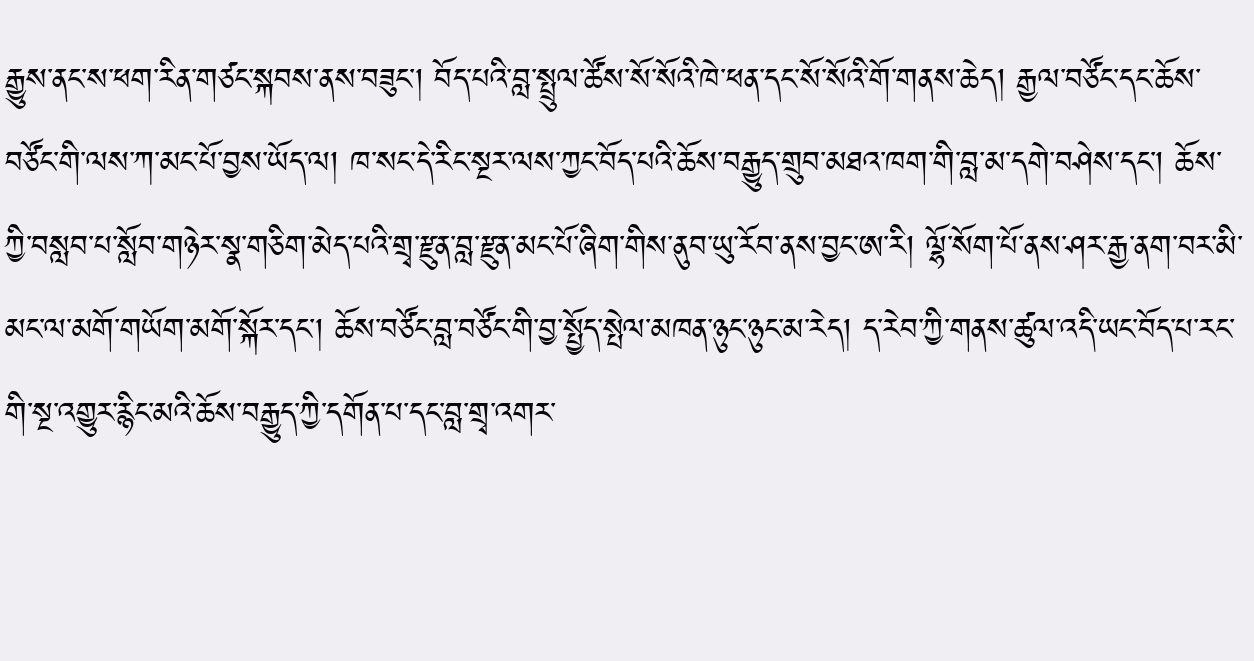རྒྱུས་ནང་ས་ཕག་རིན་གཙང་སྐབས་ནས་བཟུང་། བོད་པའི་བླ་སྤྲུལ་ཚོས་སོ་སོའི་ཁེ་ཕན་དང་སོ་སོའི་གོ་གནས་ཆེད། རྒྱལ་བཙོང་དང་ཆོས་བཙོང་གི་ལས་ཀ་མང་པོ་བྱས་ཡོད་ལ། ཁ་སང་དེ་རིང་སྔར་ལས་ཀྱང་བོད་པའི་ཆོས་བརྒྱུད་གྲུབ་མཐའ་ཁག་གི་བླ་མ་དགེ་བཤེས་དང་། ཆོས་ཀྱི་བསླབ་པ་སློབ་གཉེར་སྣ་གཅིག་མེད་པའི་གྲྭ་རྫུན་བླ་རྫུན་མང་པོ་ཞིག་གིས་ནུབ་ཡུ་རོབ་ནས་བྱང་ཨ་རི། ལྷོ་སོག་པོ་ནས་ཤར་རྒྱ་ནག་བར་མི་མང་ལ་མགོ་གཡོག་མགོ་སྐོར་དང་། ཆོས་བཙོང་བླ་བཙོང་གི་བྱ་སྤྱོད་སྤེལ་མཁན་ཉུང་ཉུང་མ་རེད། ད་རེབ་ཀྱི་གནས་ཚུལ་འདི་ཡང་བོད་པ་རང་གི་སྔ་འགྱུར་རྙིང་མའི་ཆོས་བརྒྱུད་ཀྱི་དགོན་པ་དང་བླ་གྲྭ་འགར་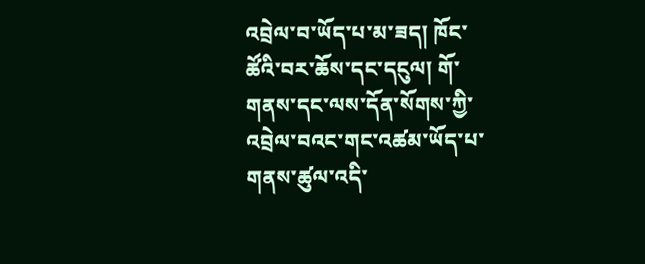འབྲེལ་བ་ཡོད་པ་མ་ཟད། ཁོང་ཚོའི་བར་ཆོས་དང་དངུལ། གོ་གནས་དང་ལས་དོན་སོགས་ཀྱི་འབྲེལ་བའང་གང་འཚམ་ཡོད་པ་གནས་ཚུལ་འདི་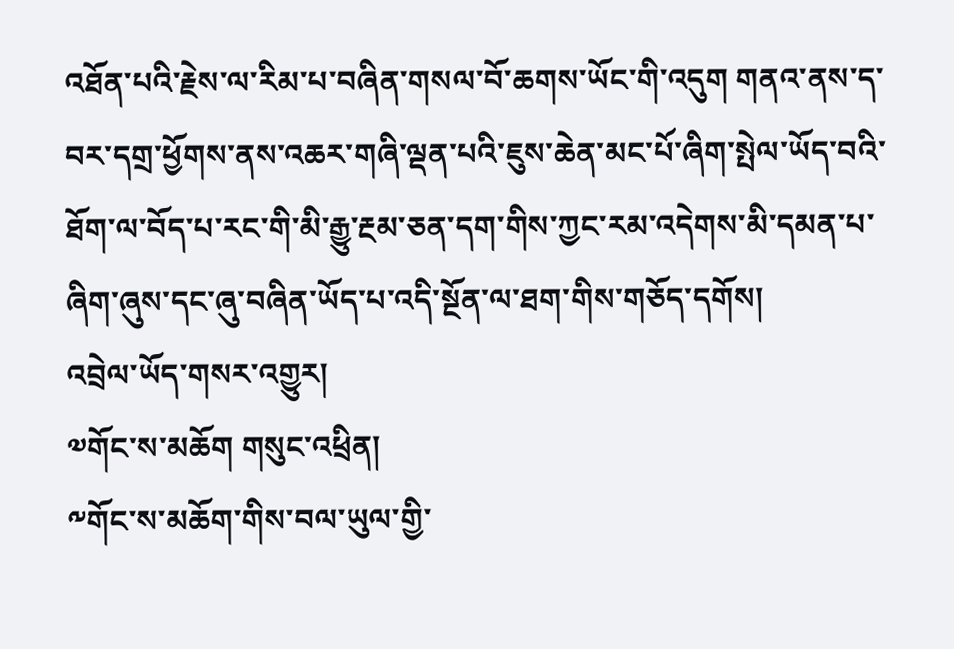འཐོན་པའི་རྗེས་ལ་རིམ་པ་བཞིན་གསལ་བོ་ཆགས་ཡོང་གི་འདུག གནའ་ནས་ད་བར་དགྲ་ཕྱོགས་ནས་འཆར་གཞི་ལྡན་པའི་ཇུས་ཆེན་མང་པོ་ཞིག་སྤེལ་ཡོད་བའི་ཐོག་ལ་བོད་པ་རང་གི་མི་རྒྱུ་རྔམ་ཅན་དག་གིས་ཀྱང་རམ་འདེགས་མི་དམན་པ་ཞིག་ཞུས་དང་ཞུ་བཞིན་ཡོད་པ་འདི་སྔོན་ལ་ཐག་གིས་གཅོད་དགོས།
འབྲེལ་ཡོད་གསར་འགྱུར།
༧གོང་ས་མཆོག གསུང་འཕྲིན།
༸གོང་ས་མཆོག་གིས་བལ་ཡུལ་གྱི་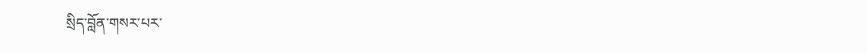སྲིད་བློན་གསར་པར་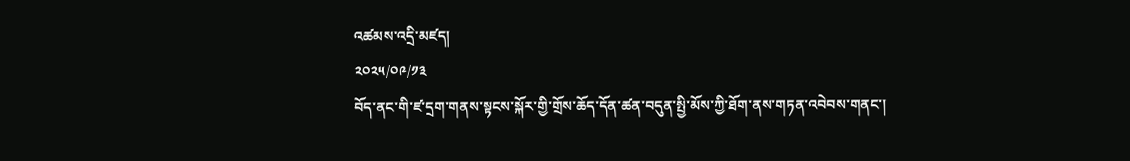འཚམས་འདྲི་མཛད།
༢༠༢༥/༠༩/༡༣
བོད་ནང་གི་ཛ་དྲག་གནས་སྟངས་སྐོར་གྱི་གྲོས་ཆོད་དོན་ཚན་བདུན་སྤྱི་མོས་ཀྱི་ཐོག་ནས་གཏན་འབེབས་གནང་།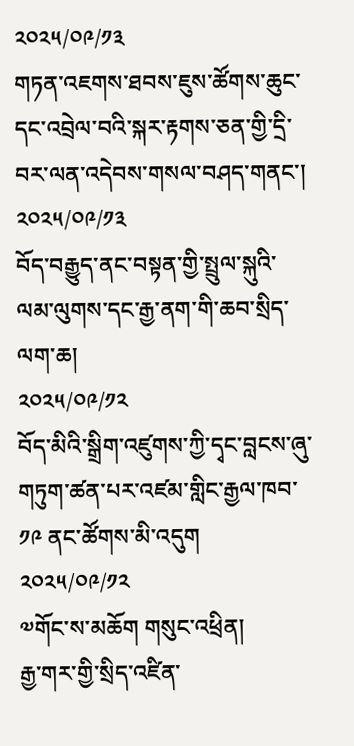༢༠༢༥/༠༩/༡༣
གཏན་འཇགས་ཐབས་ཇུས་ཚོགས་ཆུང་དང་འབྲེལ་བའི་སྐར་རྟགས་ཅན་གྱི་དྲི་བར་ལན་འདེབས་གསལ་བཤད་གནང་།
༢༠༢༥/༠༩/༡༣
བོད་བརྒྱུད་ནང་བསྟན་གྱི་སྤྲུལ་སྐུའི་ལམ་ལུགས་དང་རྒྱ་ནག་གི་ཆབ་སྲིད་ལག་ཆ།
༢༠༢༥/༠༩/༡༢
བོད་མིའི་སྒྲིག་འཛུགས་ཀྱི་དྭང་བླངས་ཞུ་གཏུག་ཚན་པར་འཛམ་གླིང་རྒྱལ་ཁབ་ ༡༩ ནང་ཚོགས་མི་འདུག
༢༠༢༥/༠༩/༡༢
༧གོང་ས་མཆོག གསུང་འཕྲིན།
རྒྱ་གར་གྱི་སྲིད་འཛིན་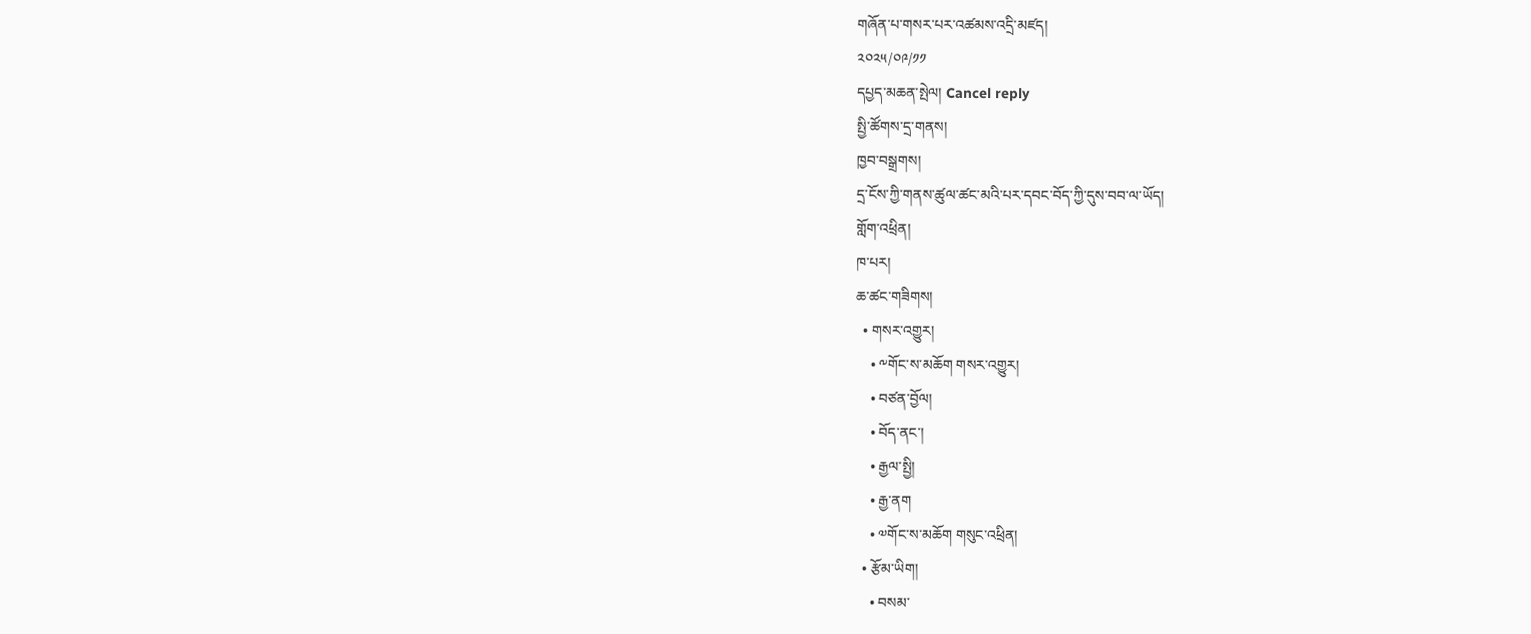གཞོན་པ་གསར་པར་འཚམས་འདྲི་མཛད།
༢༠༢༥/༠༩/༡༡
དཔྱད་མཆན་སྤེལ། Cancel reply
སྤྱི་ཚོགས་དྲ་གནས།
ཁྱབ་བསྒྲགས།
དྲ་ངོས་ཀྱི་གནས་ཚུལ་ཚང་མའི་པར་དབང་བོད་ཀྱི་དུས་བབ་ལ་ཡོད།
གློག་འཕྲིན།
ཁ་པར།
ཆ་ཚང་གཟིགས།
  • གསར་འགྱུར།
    • ༸གོང་ས་མཆོག གསར་འགྱུར།
    • བཙན་བྱོལ།
    • བོད་ནང་།
    • རྒྱལ་སྤྱི།
    • རྒྱ་ནག
    • ༧གོང་ས་མཆོག གསུང་འཕྲིན།
  • རྩོམ་ཡིག།
    • བསམ་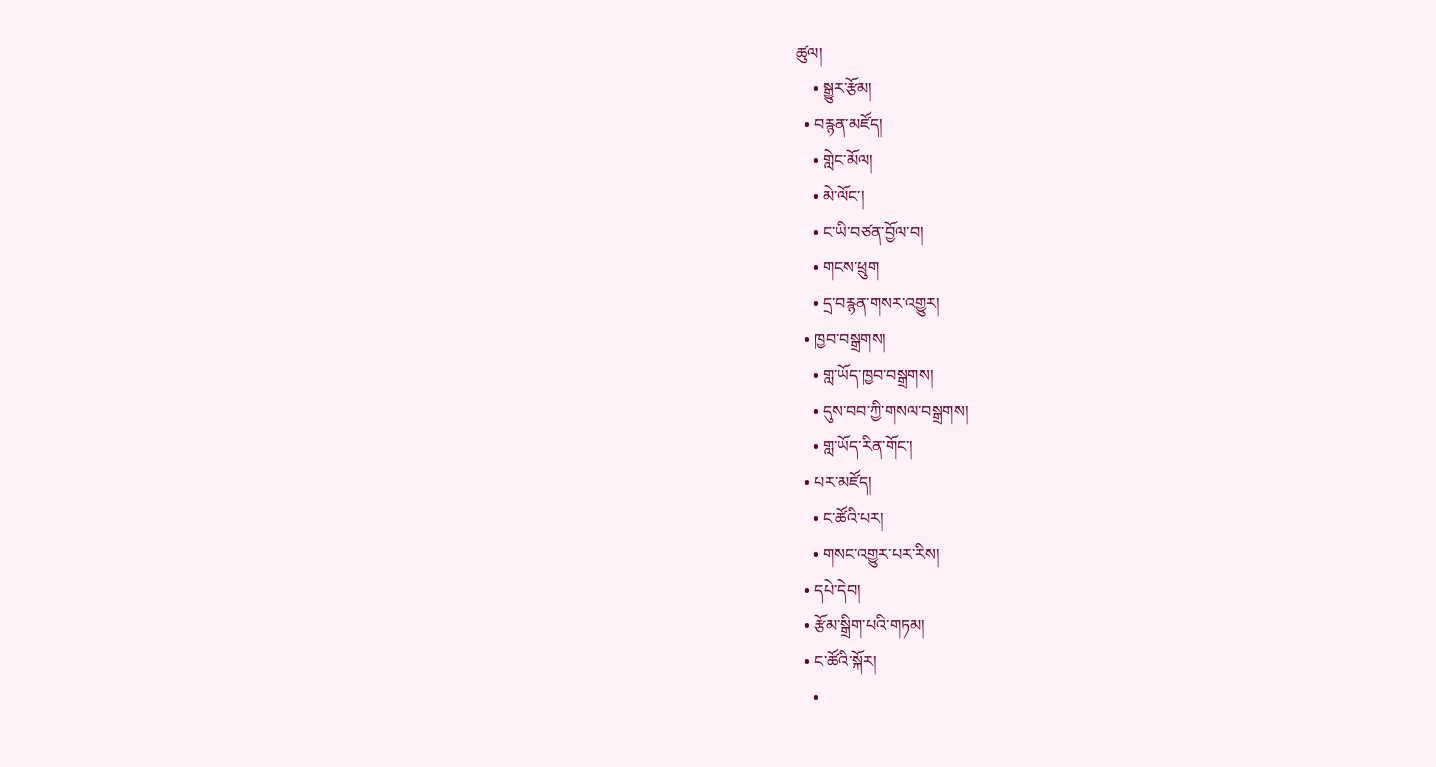ཚུལ།
    • སྒྱུར་རྩོམ།
  • བརྙན་མཛོད།
    • གླེང་མོལ།
    • མེ་ལོང་།
    • ང་ཡི་བཙན་བྱོལ་བ།
    • གངས་ཕྲུག
    • དྲ་བརྙན་གསར་འགྱུར།
  • ཁྱབ་བསྒྲགས།
    • གླ་ཡོད་ཁྱབ་བསྒྲགས།
    • དུས་བབ་ཀྱི་གསལ་བསྒྲགས།
    • གླ་ཡོད་རིན་གོང་།
  • པར་མཛོད།
    • ང་ཚོའི་པར།
    • གསང་འགྱུར་པར་རིས།
  • དཔེ་དེབ།
  • རྩོམ་སྒྲིག་པའི་གཏམ།
  • ང་ཚོའི་སྐོར།
    •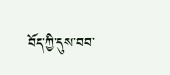བོད་ཀྱི་དུས་བབ་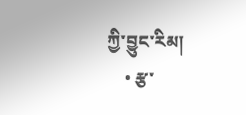ཀྱི་བྱུང་རིམ།
    • རྩ་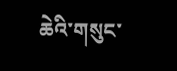ཆེའི་གསུང་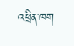འཕྲིན་ཁག